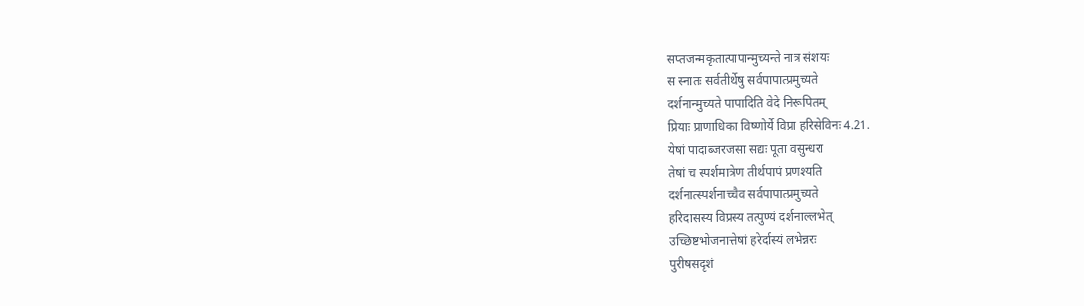सप्तजन्मकृतात्पापान्मुच्यन्ते नात्र संशयः
स स्नातः सर्वतीर्थेषु सर्वपापात्प्रमुच्यते
दर्शनान्मुच्यते पापादिति वेदे निरूपितम्
प्रियाः प्राणाधिका विष्णोर्ये विप्रा हरिसेविनः 4.21.
येषां पादाब्जरजसा सद्यः पूता वसुन्धरा
तेषां च स्पर्शमात्रेण तीर्थपापं प्रणश्यति
दर्शनात्स्पर्शनाच्चैव सर्वपापात्प्रमुच्यते
हरिदासस्य विप्रस्य तत्पुण्यं दर्शनाल्लभेत्
उच्छिष्टभोजनात्तेषां हरेर्दास्यं लभेन्नरः
पुरीषसदृशं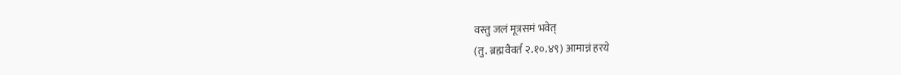वस्तु जलं मूत्रसमं भवेत्
(तु. ब्रह्मवैवर्त २.१०.४९) आमान्नं हरये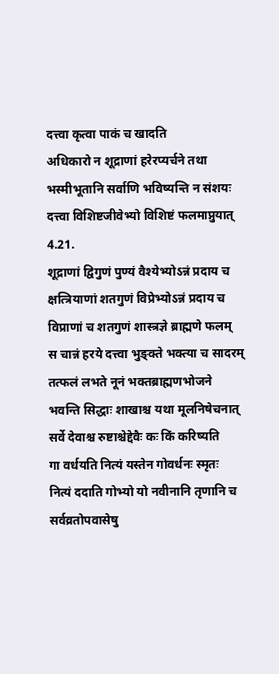दत्त्वा कृत्वा पाकं च खादति
अधिकारो न शूद्राणां हरेरप्यर्चने तथा
भस्मीभूतानि सर्वाणि भविष्यन्ति न संशयः
दत्त्वा विशिष्टजीवेभ्यो विशिष्टं फलमाप्नुयात् 4.21.
शूद्राणां द्विगुणं पुण्यं वैश्येभ्योऽन्नं प्रदाय च क्षत्त्रियाणां शतगुणं विप्रेभ्योऽन्नं प्रदाय च
विप्राणां च शतगुणं शास्त्रज्ञे ब्राह्मणे फलम्
स चान्नं हरये दत्त्वा भुङ्क्ते भक्त्या च सादरम्
तत्फलं लभते नूनं भक्तब्राह्मणभोजने
भवन्ति सिद्धाः शाखाश्च यथा मूलनिषेचनात्
सर्वे देवाश्च रुष्टाश्चेद्देवैः कः किं करिष्यति
गा वर्धयति नित्यं यस्तेन गोवर्धनः स्मृतः
नित्यं ददाति गोभ्यो यो नवीनानि तृणानि च
सर्वव्रतोपवासेषु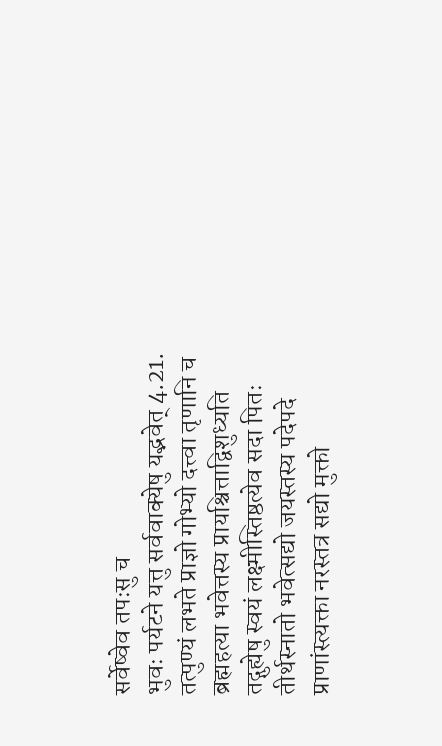सर्वेष्वेव तपःसु च
भुवः पर्यटने यत्तु सर्ववाक्येषु यद्भवेत् 4.21.
तत्पुण्यं लभते प्राज्ञो गोभ्यो दत्त्वा तृणानि च
ब्रह्महत्या भवेत्तस्य प्रायश्चित्ताद्विशुध्यति
तद्गुह्येषु स्वयं लक्ष्मीस्तिष्ठत्येव सदा पितः
तीर्थस्नातो भवेत्सद्यो जयस्तस्य पदेपदे
प्राणांस्त्यक्ता नरस्तत्र सद्यो मुक्तो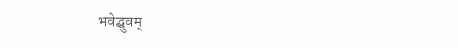भवेद्ध्रुवम्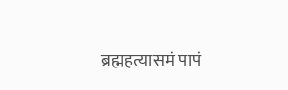ब्रह्महत्यासमं पापं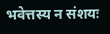भवेत्तस्य न संशयः